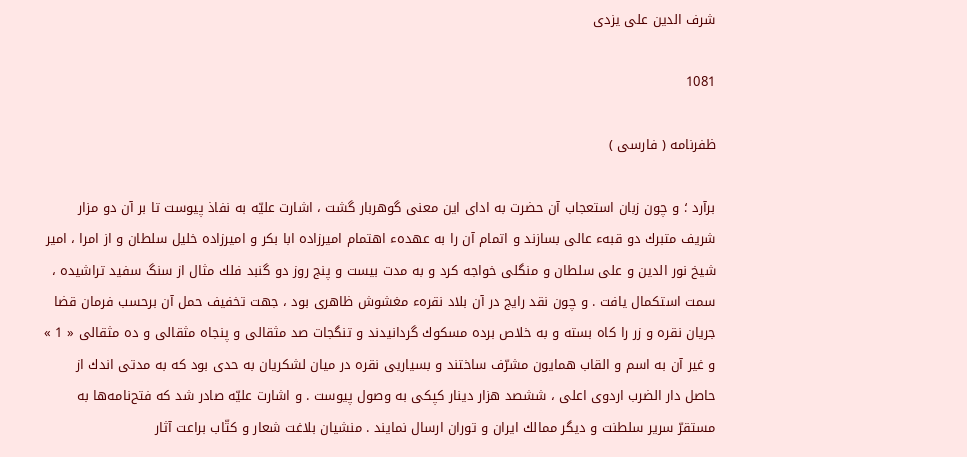شرف الدين على يزدى

1081

ظفرنامه ( فارسى )

برآرد ؛ و چون زبان استعجاب آن حضرت به اداى اين معنى گوهربار گشت ، اشارت عليّه به نفاذ پيوست تا بر آن دو مزار شريف متبرك دو قبهء عالى بسازند و اتمام آن را به عهدهء اهتمام اميرزاده ابا بكر و اميرزاده خليل سلطان و از امرا ، امير شيخ نور الدين و على سلطان و منگلى خواجه كرد و به مدت بيست و پنج روز دو گنبد فلك مثال از سنگ سفيد تراشيده ، سمت استكمال يافت . و چون نقد رايج در آن بلاد نقرهء مغشوش ظاهرى بود ، جهت تخفيف حمل آن برحسب فرمان قضا جريان نقره و زر را كاه بسته و به خلاص برده مسكوك گردانيدند و تنگجات صد مثقالى و پنجاه مثقالى و ده مثقالى « 1 » و غير آن به اسم و القاب همايون مشرّف ساختند و بسياريى نقره در ميان لشكريان به حدى بود كه به مدتى اندك از حاصل دار الضرب اردوى اعلى ، ششصد هزار دينار كپكى به وصول پيوست . و اشارت عليّه صادر شد كه فتح‌نامه‌ها به مستقرّ سرير سلطنت و ديگر ممالك ايران و توران ارسال نمايند . منشيان بلاغت شعار و كتّاب براعت آثار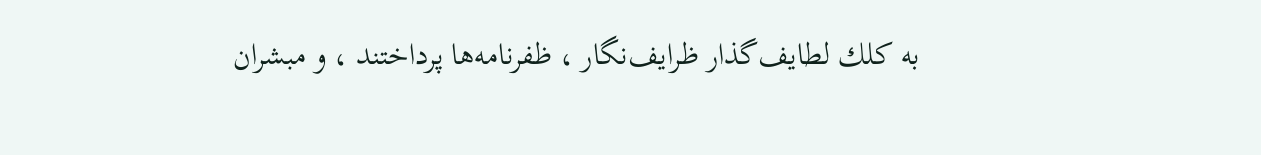به كلك لطايف‌گذار ظرايف‌نگار ، ظفرنامه‌ها پرداختند ، و مبشران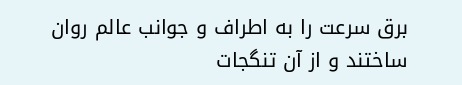برق سرعت را به اطراف و جوانب عالم روان ساختند و از آن تنگجات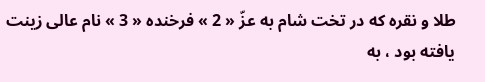طلا و نقره كه در تخت شام به عزّ « 2 » فرخنده « 3 » نام عالى زينت يافته بود ، به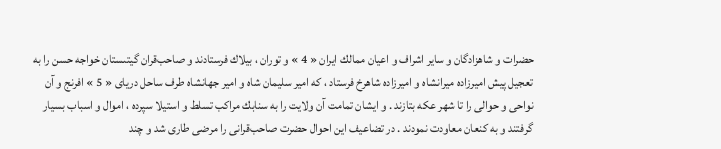حضرات و شاهزادگان و ساير اشراف و اعيان ممالك ايران « 4 » و توران ، بيلاك فرستادند و صاحب‌قران گيتىستان خواجه حسن را به تعجيل پيش اميرزاده ميرانشاه و اميرزاده شاهرخ فرستاد ، كه امير سليمان شاه و امير جهانشاه طرف ساحل درياى « 5 » افرنج و آن نواحى و حوالى را تا شهر عكه بتازند . و ايشان تمامت آن ولايت را به سنابك مراكب تسلط و استيلا سپرده ، اموال و اسباب بسيار گرفتند و به كنعان معاودت نمودند . در تضاعيف اين احوال حضرت صاحب‌قرانى را مرضى طارى شد و چند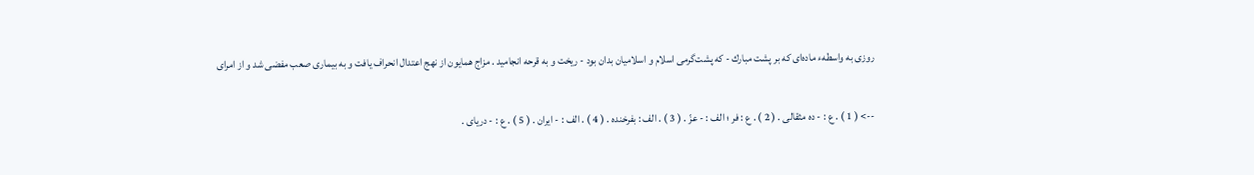روزى به واسطهء ماده‌اى كه بر پشت مبارك - كه پشت‌گرمى اسلام و اسلاميان بدان بود - ريخت و به قرحه انجاميد . مزاج همايون از نهج اعتدال انحراف يافت و به بيمارى صعب مفضى شد و از امراى

--> ( 1 ) . ع : - ده مثقالى . ( 2 ) . ع : فر ؛ الف : - عزّ . ( 3 ) . الف : بفرخنده . ( 4 ) . الف : - ايران . ( 5 ) . ع : - درياى .